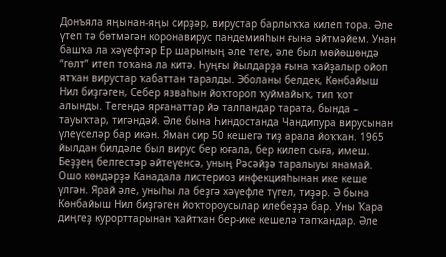Донъяла яңынан-яңы сирҙәр, вирустар барлыҡҡа килеп тора. Әле үтеп тә бөтмәгән коронавирус пандемияһын ғына әйтмәйем. Унан башҡа ла хәүефтәр Ер шарының әле теге, әле был мөйөшөндә “гөлт” итеп тоҡана ла китә. Һуңғы йылдарҙа ғына ҡайҙалыр ойоп ятҡан вирустар ҡабаттан таралды. Эболаны белдек, Көнбайыш Нил биҙгәген, Себер язваһын йоҡтороп ҡуймайыҡ, тип ҡот алынды. Тегендә ярғанаттар йә талпандар тарата, бында – тауыҡтар, тигәндәй. Әле бына Һиндостанда Чандипура вирусынан үлеүселәр бар икән. Яман сир 50 кешегә тиҙ арала йоҡҡан. 1965 йылдан билдәле был вирус бер юғала, бер килеп сыға, имеш. Беҙҙең белгестәр әйтеүенсә, уның Рәсәйҙә таралыуы янамай. Ошо көндәрҙә Канадала листериоз инфекцияһынан ике кеше үлгән. Ярай әле, уныһы ла беҙгә хәүефле түгел, тиҙәр. Ә бына Көнбайыш Нил биҙгәген йоҡтороусылар илебеҙҙә бар. Уны Ҡара диңгеҙ курорттарынан ҡайтҡан бер-ике кешелә тапҡандар. Әле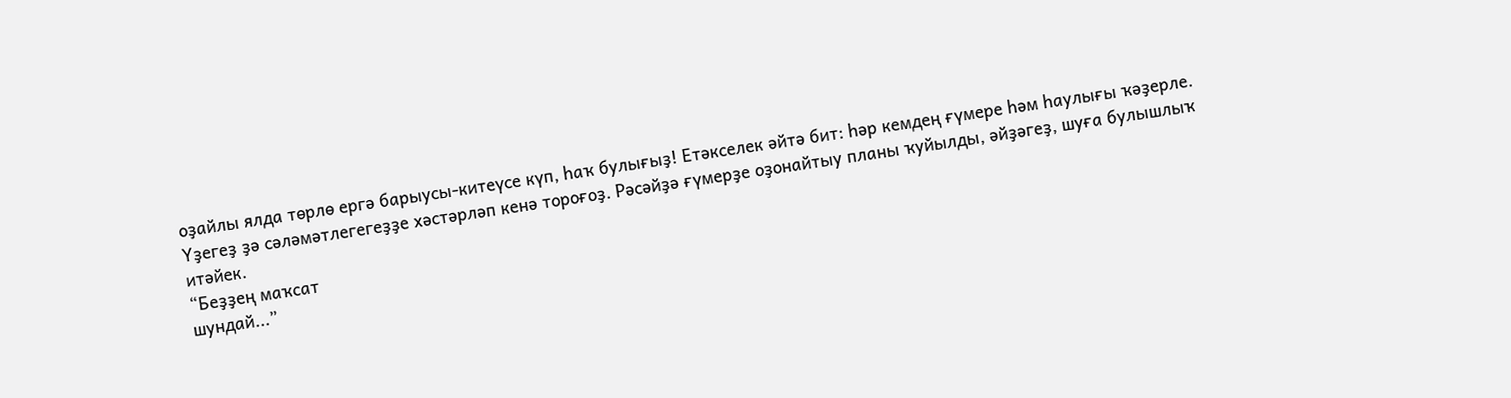оҙайлы ялда төрлө ергә барыусы-китеүсе күп, һаҡ булығыҙ! Етәкселек әйтә бит: һәр кемдең ғүмере һәм һаулығы ҡәҙерле. Үҙегеҙ ҙә сәләмәтлегегеҙҙе хәстәрләп кенә тороғоҙ. Рәсәйҙә ғүмерҙе оҙонайтыу планы ҡуйылды, әйҙәгеҙ, шуға булышлыҡ итәйек.
“Беҙҙең маҡсат
шундай...”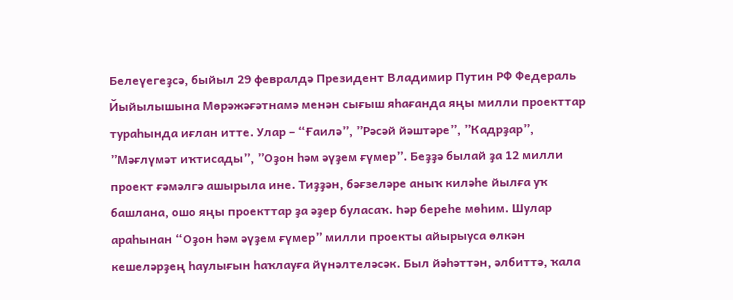Белеүегеҙсә, быйыл 29 февралдә Президент Владимир Путин РФ Федераль Йыйылышына Мөрәжәғәтнамә менән сығыш яһағанда яңы милли проекттар тураһында иғлан итте. Улар – “Ғаилә”, ”Рәсәй йәштәре”, ”Кадрҙар”, ”Мәғлүмәт иҡтисады”, ”Оҙон һәм әүҙем ғүмер”. Беҙҙә былай ҙа 12 милли проект ғәмәлгә ашырыла ине. Тиҙҙән, бәғзеләре аныҡ киләһе йылға уҡ башлана, ошо яңы проекттар ҙа әҙер буласаҡ. Һәр береһе мөһим. Шулар араһынан “Оҙон һәм әүҙем ғүмер” милли проекты айырыуса өлкән кешеләрҙең һаулығын һаҡлауға йүнәлтеләсәк. Был йәһәттән, әлбиттә, ҡала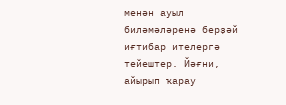менән ауыл биләмәләренә берҙәй иғтибар ителергә тейештер. Йәғни, айырып ҡарау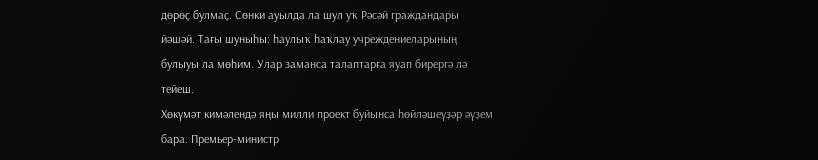дөрөҫ булмаҫ. Сөнки ауылда ла шул уҡ Рәсәй граждандары йәшәй. Тағы шуныһы: һаулыҡ һаҡлау учреждениеларының булыуы ла мөһим. Улар заманса талаптарға яуап бирергә лә тейеш.
Хөкүмәт кимәлендә яңы милли проект буйынса һөйләшеүҙәр әүҙем бара. Премьер-министр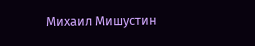Михаил Мишустин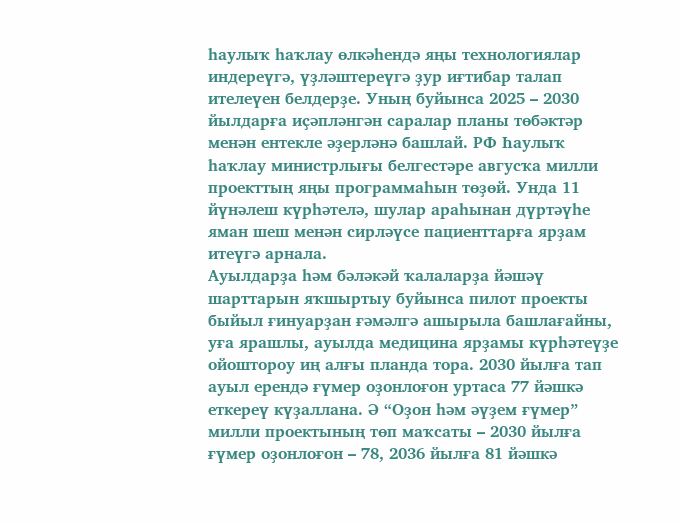һаулыҡ һаҡлау өлкәһендә яңы технологиялар индереүгә, үҙләштереүгә ҙур иғтибар талап ителеүен белдерҙе. Уның буйынса 2025 – 2030 йылдарға иҫәпләнгән саралар планы төбәктәр менән ентекле әҙерләнә башлай. РФ Һаулыҡ һаҡлау министрлығы белгестәре авгусҡа милли проекттың яңы программаһын төҙөй. Унда 11 йүнәлеш күрһәтелә, шулар араһынан дүртәүһе яман шеш менән сирләүсе пациенттарға ярҙам итеүгә арнала.
Ауылдарҙа һәм бәләкәй ҡалаларҙа йәшәү шарттарын яҡшыртыу буйынса пилот проекты быйыл ғинуарҙан ғәмәлгә ашырыла башлағайны, уға ярашлы, ауылда медицина ярҙамы күрһәтеүҙе ойоштороу иң алғы планда тора. 2030 йылға тап ауыл ерендә ғүмер оҙонлоғон уртаса 77 йәшкә еткереү күҙаллана. Ә “Оҙон һәм әүҙем ғүмер” милли проектының төп маҡсаты – 2030 йылға ғүмер оҙонлоғон – 78, 2036 йылға 81 йәшкә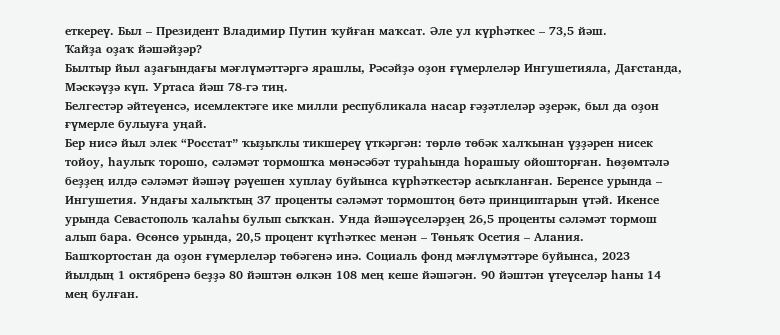еткереү. Был – Президент Владимир Путин ҡуйған маҡсат. Әле ул күрһәткес – 73,5 йәш.
Ҡайҙа оҙаҡ йәшәйҙәр?
Былтыр йыл аҙағындағы мәғлүмәттәргә ярашлы, Рәсәйҙә оҙон ғүмерлеләр Ингушетияла, Дағстанда, Мәскәүҙә күп. Уртаса йәш 78-гә тиң.
Белгестәр әйтеүенсә, исемлектәге ике милли республикала насар ғәҙәтлеләр әҙерәк, был да оҙон ғүмерле булыуға уңай.
Бер нисә йыл элек “Росстат” ҡыҙыҡлы тикшереү үткәргән: төрлө төбәк халҡынан үҙҙәрен нисек тойоу, һаулыҡ торошо, сәләмәт тормошҡа мөнәсәбәт тураһында һорашыу ойошторған. Һөҙөмтәлә беҙҙең илдә сәләмәт йәшәү рәүешен хуплау буйынса күрһәткестәр асыҡланған. Беренсе урында – Ингушетия. Ундағы халыҡтың 37 проценты сәләмәт тормоштоң бөтә принциптарын үтәй. Икенсе урында Севастополь ҡалаһы булып сыҡҡан. Унда йәшәүселәрҙең 26,5 проценты сәләмәт тормош алып бара. Өсөнсө урында, 20,5 процент күтһәткес менән – Төньяҡ Осетия – Алания.
Башҡортостан да оҙон ғүмерлеләр төбәгенә инә. Социаль фонд мәғлүмәттәре буйынса, 2023 йылдың 1 октябренә беҙҙә 80 йәштән өлкән 108 мең кеше йәшәгән. 90 йәштән үтеүселәр һаны 14 мең булған.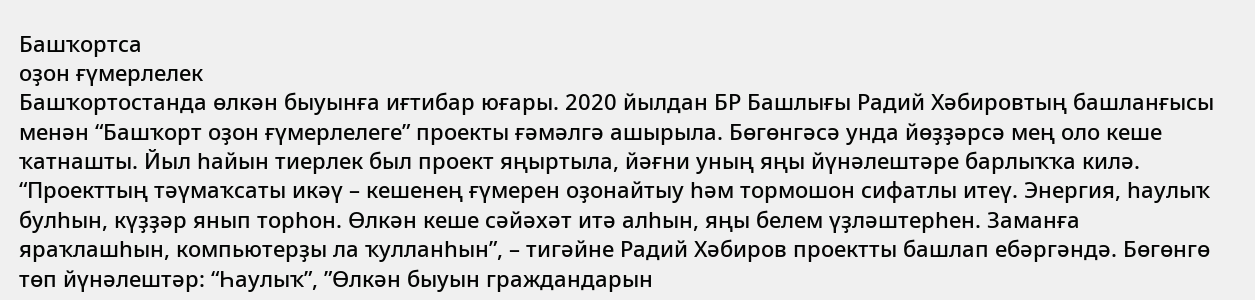Башҡортса
оҙон ғүмерлелек
Башҡортостанда өлкән быуынға иғтибар юғары. 2020 йылдан БР Башлығы Радий Хәбировтың башланғысы менән “Башҡорт оҙон ғүмерлелеге” проекты ғәмәлгә ашырыла. Бөгөнгәсә унда йөҙҙәрсә мең оло кеше ҡатнашты. Йыл һайын тиерлек был проект яңыртыла, йәғни уның яңы йүнәлештәре барлыҡҡа килә.
“Проекттың тәүмаҡсаты икәү – кешенең ғүмерен оҙонайтыу һәм тормошон сифатлы итеү. Энергия, һаулыҡ булһын, күҙҙәр янып торһон. Өлкән кеше сәйәхәт итә алһын, яңы белем үҙләштерһен. Заманға яраҡлашһын, компьютерҙы ла ҡулланһын”, – тигәйне Радий Хәбиров проектты башлап ебәргәндә. Бөгөнгө төп йүнәлештәр: “Һаулыҡ”, ”Өлкән быуын граждандарын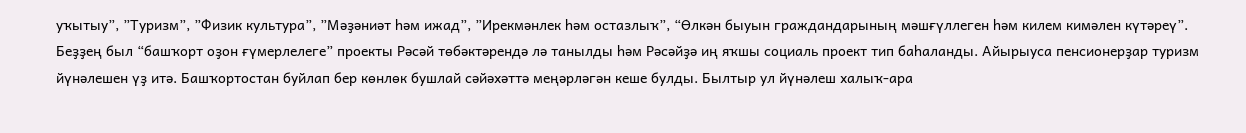уҡытыу”, ”Туризм”, ”Физик культура”, ”Мәҙәниәт һәм ижад”, ”Ирекмәнлек һәм остазлыҡ”, “Өлкән быуын граждандарының мәшғүллеген һәм килем кимәлен күтәреү”. Беҙҙең был “башҡорт оҙон ғүмерлелеге” проекты Рәсәй төбәктәрендә лә танылды һәм Рәсәйҙә иң яҡшы социаль проект тип баһаланды. Айырыуса пенсионерҙар туризм йүнәлешен үҙ итә. Башҡортостан буйлап бер көнлөк бушлай сәйәхәттә меңәрләгән кеше булды. Былтыр ул йүнәлеш халыҡ-ара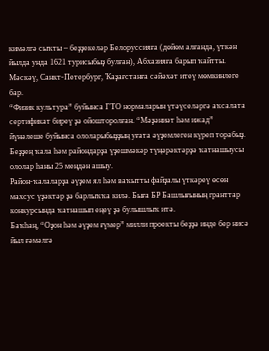кимәлгә сыҡты – беҙҙекеләр Белоруссияға (дөйөм алғанда, үткән йылда унда 1621 турисыбыҙ булған), Абхазияға барып ҡайтты. Мәскәү, Санкт-Петербург, Ҡаҙағстанға сәйәхәт итеү мөмкинлеге бар.
“Физик культура” буйынса ГТО нормаларын үтәүселәргә аҡсалата сертификат биреү ҙә ойошторолған. “Мәҙәниәт һәм ижад” йүнәлеше буйынса ололарыбыҙҙың уғата әүҙемлеген күреп торабыҙ. Беҙҙең ҡала һәм райондарҙа үҙешмәкәр түңәрәктәрҙә ҡатнашыусы ололар һаны 25 меңдән ашыу.
Район-ҡалаларҙа әүҙем ял һәм ваҡытты файҙалы үткәреү өсөн махсус үҙәктәр ҙә барлыҡҡа килә. Быға БР Башлығының гранттар конкурсында ҡатнашып еңеү ҙә булышлыҡ итә.
Баҡһаң, “Оҙон һәм әүҙем ғүмер” милли проекты беҙҙә инде бер нисә йыл ғәмәлгә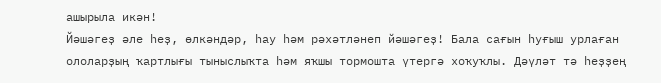ашырыла икән!
Йәшәгеҙ әле һеҙ, өлкәндәр, һау һәм рәхәтләнеп йәшәгеҙ! Бала сағын һуғыш урлаған ололарҙың ҡартлығы тыныслыҡта һәм яҡшы тормошта үтергә хоҡуҡлы. Дәүләт тә һеҙҙең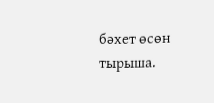бәхет өсөн тырыша.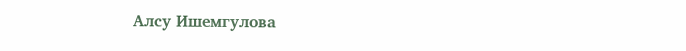Алсу Ишемгулова